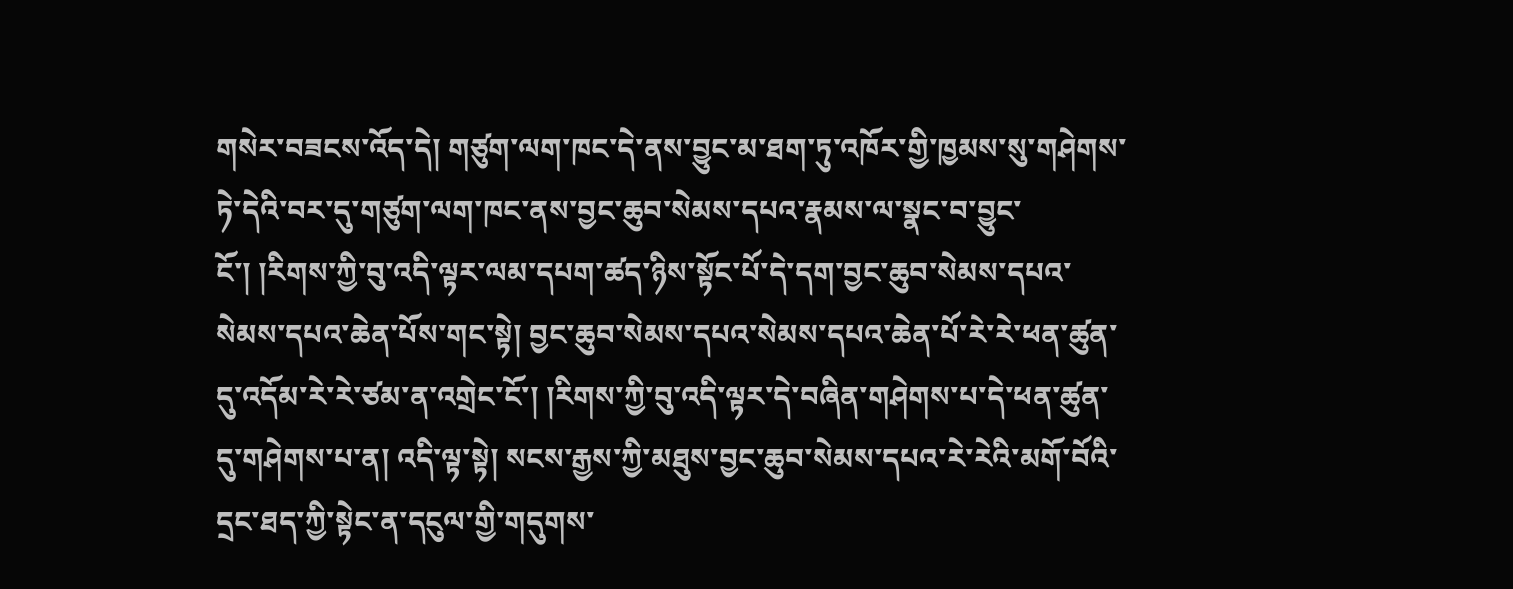གསེར་བཟངས་འོད་དེ། གཙུག་ལག་ཁང་དེ་ནས་བྱུང་མ་ཐག་ཏུ་འཁོར་གྱི་ཁྱམས་སུ་གཤེགས་ཏེ་དེའི་བར་དུ་གཙུག་ལག་ཁང་ནས་བྱང་ཆུབ་སེམས་དཔའ་རྣམས་ལ་སྣང་བ་བྱུང་ངོ་། །རིགས་ཀྱི་བུ་འདི་ལྟར་ལམ་དཔག་ཚད་ཉིས་སྟོང་པོ་དེ་དག་བྱང་ཆུབ་སེམས་དཔའ་སེམས་དཔའ་ཆེན་པོས་གང་སྟེ། བྱང་ཆུབ་སེམས་དཔའ་སེམས་དཔའ་ཆེན་པོ་རེ་རེ་ཕན་ཚུན་དུ་འདོམ་རེ་རེ་ཙམ་ན་འགྲེང་ངོ་། །རིགས་ཀྱི་བུ་འདི་ལྟར་དེ་བཞིན་གཤེགས་པ་དེ་ཕན་ཚུན་དུ་གཤེགས་པ་ན། འདི་ལྟ་སྟེ། སངས་རྒྱས་ཀྱི་མཐུས་བྱང་ཆུབ་སེམས་དཔའ་རེ་རེའི་མགོ་བོའི་དྲང་ཐད་ཀྱི་སྟེང་ན་དངུལ་གྱི་གདུགས་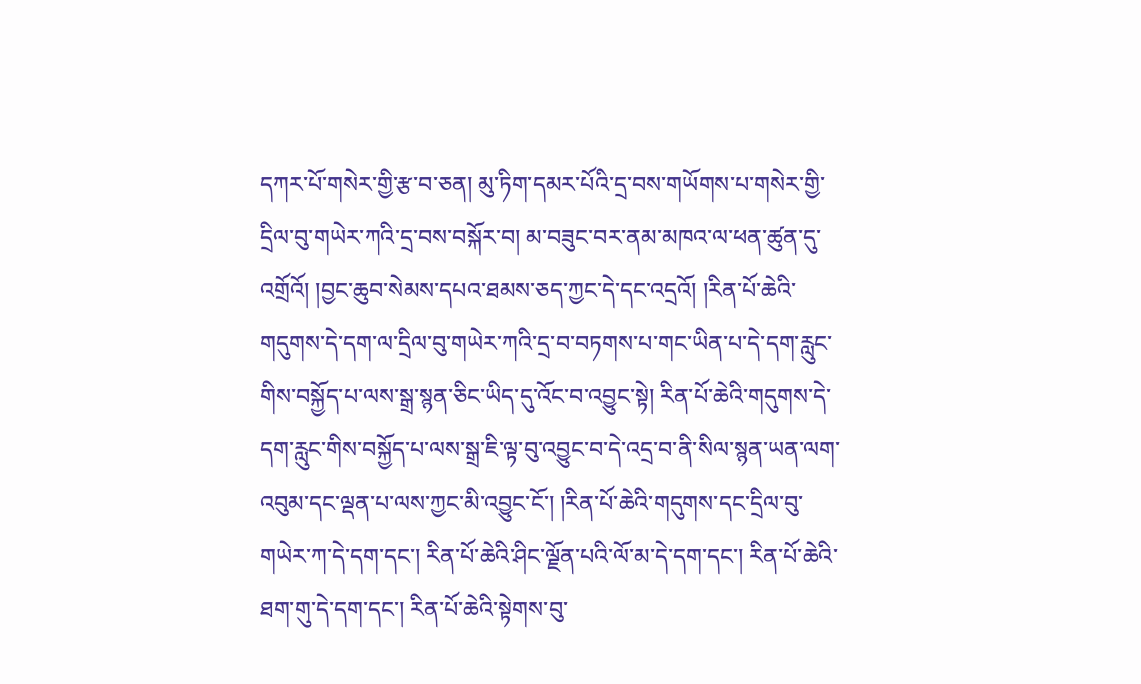དཀར་པོ་གསེར་གྱི་རྩ་བ་ཅན། མུ་ཏིག་དམར་པོའི་དྲ་བས་གཡོགས་པ་གསེར་གྱི་དྲིལ་བུ་གཡེར་ཀའི་དྲ་བས་བསྐོར་བ། མ་བཟུང་བར་ནམ་མཁའ་ལ་ཕན་ཚུན་དུ་འགྲོའོ། །བྱང་ཆུབ་སེམས་དཔའ་ཐམས་ཅད་ཀྱང་དེ་དང་འདྲའོ། །རིན་པོ་ཆེའི་གདུགས་དེ་དག་ལ་དྲིལ་བུ་གཡེར་ཀའི་དྲ་བ་བཏགས་པ་གང་ཡིན་པ་དེ་དག་རླུང་གིས་བསྐྱོད་པ་ལས་སྒྲ་སྙན་ཅིང་ཡིད་དུ་འོང་བ་འབྱུང་སྟེ། རིན་པོ་ཆེའི་གདུགས་དེ་དག་རླུང་གིས་བསྐྱོད་པ་ལས་སྒྲ་ཇི་ལྟ་བུ་འབྱུང་བ་དེ་འདྲ་བ་ནི་སིལ་སྙན་ཡན་ལག་འབུམ་དང་ལྡན་པ་ལས་ཀྱང་མི་འབྱུང་ངོ་། །རིན་པོ་ཆེའི་གདུགས་དང་དྲིལ་བུ་གཡེར་ཀ་དེ་དག་དང་། རིན་པོ་ཆེའི་ཤིང་ལྗོན་པའི་ལོ་མ་དེ་དག་དང་། རིན་པོ་ཆེའི་ཐག་གུ་དེ་དག་དང་། རིན་པོ་ཆེའི་སྟེགས་བུ་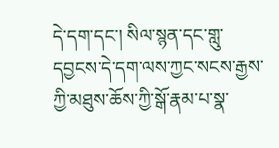དེ་དག་དང་། སིལ་སྙན་དང་གླུ་དབྱངས་དེ་དག་ལས་ཀྱང་སངས་རྒྱས་ཀྱི་མཐུས་ཆོས་ཀྱི་སྒོ་རྣམ་པ་སྣ་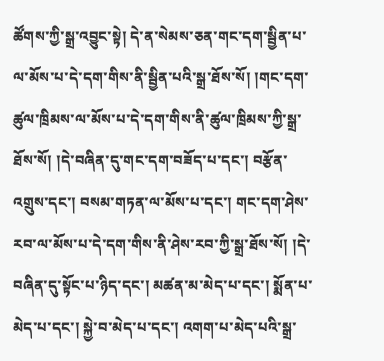ཚོགས་ཀྱི་སྒྲ་འབྱུང་སྟེ། དེ་ན་སེམས་ཅན་གང་དག་སྦྱིན་པ་ལ་མོས་པ་དེ་དག་གིས་ནི་སྦྱིན་པའི་སྒྲ་ཐོས་སོ། །གང་དག་ཚུལ་ཁྲིམས་ལ་མོས་པ་དེ་དག་གིས་ནི་ཚུལ་ཁྲིམས་ཀྱི་སྒྲ་ཐོས་སོ། །དེ་བཞིན་དུ་གང་དག་བཟོད་པ་དང་། བརྩོན་འགྲུས་དང་། བསམ་གཏན་ལ་མོས་པ་དང་། གང་དག་ཤེས་རབ་ལ་མོས་པ་དེ་དག་གིས་ནི་ཤེས་རབ་ཀྱི་སྒྲ་ཐོས་སོ། །དེ་བཞིན་དུ་སྟོང་པ་ཉིད་དང་། མཚན་མ་མེད་པ་དང་། སྨོན་པ་མེད་པ་དང་། སྐྱེ་བ་མེད་པ་དང་། འགག་པ་མེད་པའི་སྒྲ་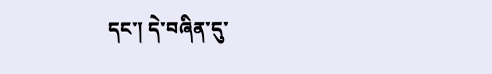དང་། དེ་བཞིན་དུ་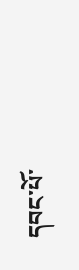དབང་པོ་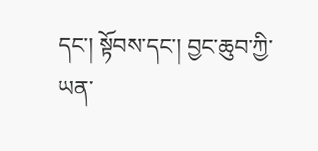དང་། སྟོབས་དང་། བྱང་ཆུབ་ཀྱི་ཡན་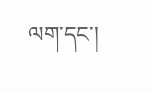ལག་དང་།